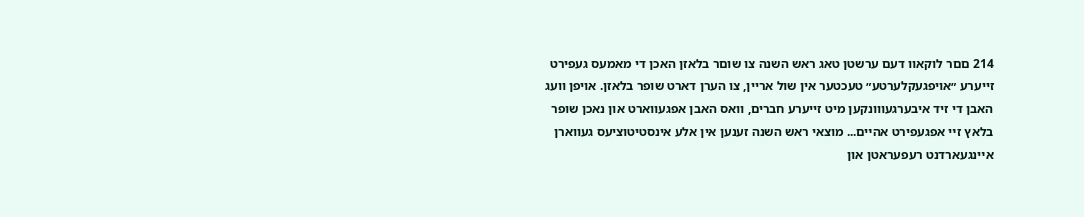214 םםר לוקאװ דעם ערשטן טאג ראש השנה צו שוםר בלאזן האכן די מאמעס געפירט זייערע ״אויפגעקלערטע״ טעכטער אין שול אריין, צו הערן דארט שופר בלאזן. אויפן וועג האבן די זיד איבערגעװונקען מיט זייערע חברים, װאס האבן אפגעווארט און נאכן שופר בלאץ זײ אפגעפירט אהײם... מוצאי ראש השנה זענען אין אלע אינסטיטוציעס געװארן אײנגעארדנט רעפעראטן און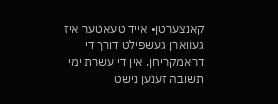קאנצערטן• אייד טעאטער איז געװארן געשפילט דורך די דראמקריחן. אין די עשרת ימי תשובה זענען נישט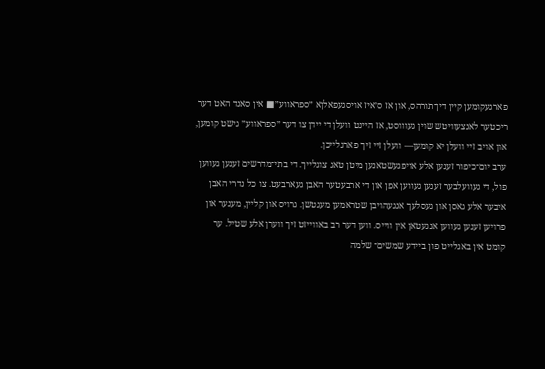פארגעקומען קײן דין־תורהס, און אז ס׳איז אויסגעפאלןא ״ספראװע״■ אין סאנד האט דער ריכטער לאנצעװיטש שוין געוװסט, אז הײנט װעלן די ײדן צו דער ״ספראװע״ גישט קומען, און אויב זײ װעלן יא קומען— װעלן זײ זיך פארגלײכן.
ערב יום־כיפור זענען אלע אויפגעשטאנען מיטן טאג צוגלײך. די בתי־מדרשים זענען געװען פול, די געװעלבער זענען געװען אפן און די ארבעטער האבן געארבעט. צו כל נדרי האבן איבער אלע גאסן און געסלעך אנגעהויבן שטראמען מעגטשן. גרויס און קלײן, מענער און פרויען זענען געװען אנגעטאן אין װײס. װען דער רב באװײזט זיך װערן אלע שטיל. ער קומט אין באגלײט פון בײדע שמשים־ שלמה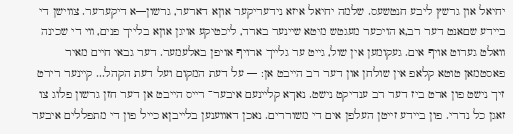יחיאל און גרשץ ליבע חנטשעס. שלמה יחיאל איזא נידעריקער אוןא דארער, גרשון—א דיקערער. צװישן די בײדע שםאנט דער רב,א הויכער מעגטש מיטא שײנער בארד, ליכטיקע אויגן אוןא בלייך פנים, װי די שכינה װאלט גערוט אויף אים. געקומען אין שול, גײט ער גלײך ארויף אויפן באלעמער. דער גבאי חײם מאיר פאסטמאן טוטא קלאפ אין שולחן און דער רב הײבט אן: — על דעת המקום ועל דעת הקהל... קײנער רירט זיך נישט פון ארט ביז דער רב ענדיקט נישט. נאךא קלײנעם איבער־ רײס הײבט אן דער חזן גרשון פלוג צו זאגן כל נדרי. פון בײדע זײטן העלפן אים די משוררים. נאכן דאװענען בלײבןא כײל פון די מתפללים איבער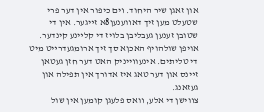און זאגן שיר היחוד. ױם כיפור אין דער פרי שטעלט מען זיך דאװענען8א זײגער. אין די שטובן זענען געבליבן בלויז די קלײנע קינדער. אויפן שולהויף האכןא סך זיך ארומגעדרײט מיט די טליתים. אינעוױיניק האט דער חזן געטאן זײנס און דער טאג איז אדורך אין תפילה און געזאנג.
צװישן די אלע, װאס פלעגן קומען אין שול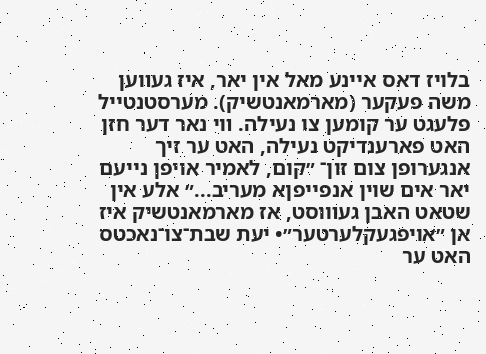בלויז דאס אײנע מאל אין יאר, איז געװען משה פעקער (מארמאנטשיק). מערסטנטײל פלעגט ער קומען צו נעילה. װי נאר דער חזן האט פארענדיקט נעילה, האט ער זיך אנגערופן צום זון־ ״קום, לאמיר אויפן נײעם יאר אים שוין אנפײפןא מעריב...״ אלע אין שטאט האבן געװוסט, אז מארמאנטשיק איז אן ״אויפגעקלערטער״• יעת שבת־צו־נאכטס האט ער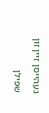געהײסן זײן זון שפילן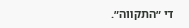די ״התקװה״.